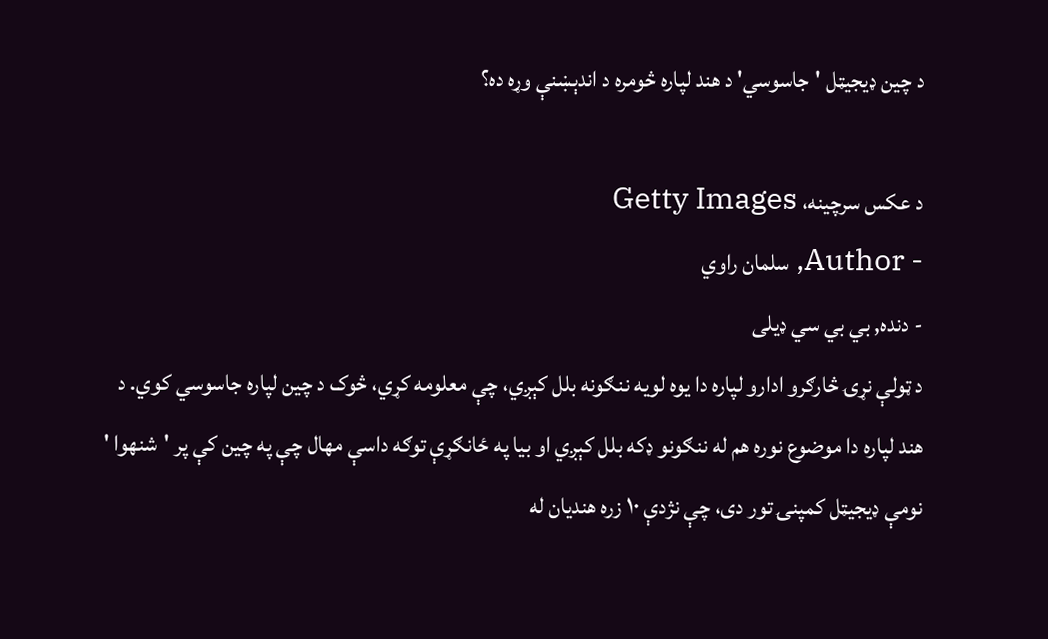د چین ډیجیټل 'جاسوسي' د هند لپاره څومره د اندېښنې وړه ده؟

د عکس سرچینه، Getty Images
- Author, سلمان راوي
- دنده, بي بي سي ډیلی
د ټولې نړۍ څارګرو ادارو لپاره دا یوه لویه ننګونه بلل کېږي، چې معلومه کړي، څوک د چین لپاره جاسوسي کوي. د هند لپاره دا موضوع نوره هم له ننګونو ډکه بلل کېږي او بیا په ځانګړې توګه داسې مهال چې په چین کې پر 'شنهوا ' نومې ډیجیټل کمپنۍ تور دی، چې نژدې ۱۰ زره هندیان له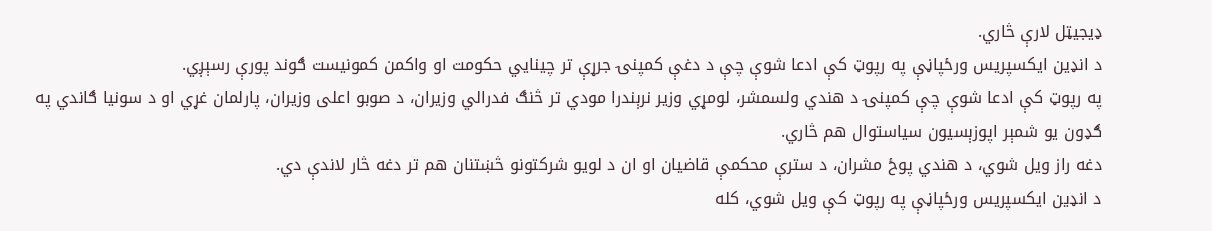ډیجیټل لارې څاري.
د انډین ایکسپریس ورځپاڼې په رپوټ کې ادعا شوې چې د دغې کمپنۍ جرړې تر چینايي حکومت او واکمن کمونیست ګوند پورې رسېږي.
په رپوټ کې ادعا شوې چې کمپنۍ د هندي ولسمشر، لومړي وزیر نرېندرا مودي تر څنګ فدرالي وزیران، د صوبو اعلی وزیران، پارلمان غړي او د سونیا ګاندي په ګډون یو شمېر اپوزېسیون سیاستوال هم څاري.
دغه راز ویل شوي، د هندي پوځ مشران، د سترې محکمې قاضیان او ان د لویو شرکتونو څښتنان هم تر دغه څار لاندې دي.
د انډین ایکسپریس ورځپاڼې په رپوټ کې ویل شوي، کله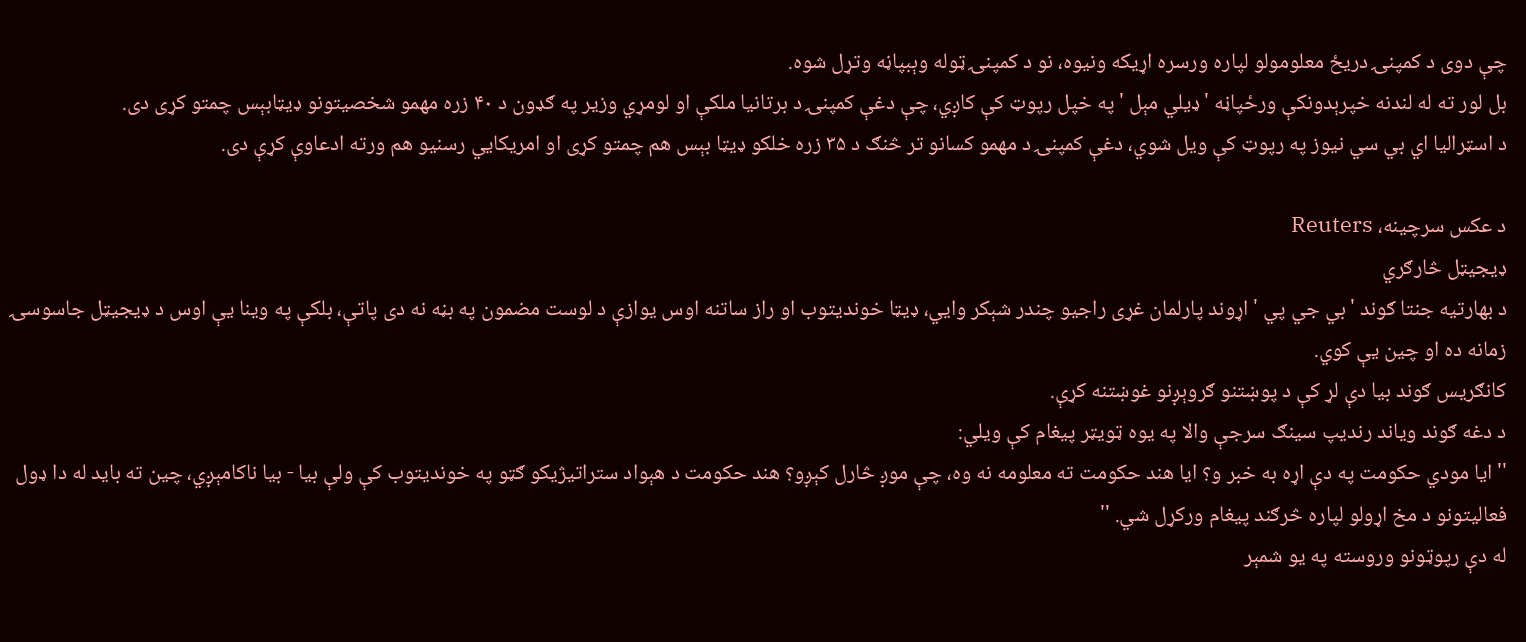چې دوی د کمپنۍ دریځ معلومولو لپاره ورسره اړیکه ونیوه، نو د کمپنۍ ټوله وېبپاڼه وتړل شوه.
بل لور ته له لندنه خپرېدونکې ورځپاڼه 'ډیلي مېل ' په خپل رپوټ کې کاږي، چې دغې کمپنۍ د برتانیا ملکې او لومړي وزیر په ګډون د ۴۰ زره مهمو شخصیتونو ډیټابېس چمتو کړی دی.
د اسټرالیا اي بي سي نیوز په رپوټ کې ویل شوي، دغې کمپنۍ د مهمو کسانو تر څنګ د ۳۵ زره خلکو ډیټا بېس هم چمتو کړی او امریکايي رسنیو هم ورته ادعاوې کړې دی.

د عکس سرچینه، Reuters
ډیجیټل څارګري
د بهارتیه جنتا ګوند 'بي جي پي ' اړوند پارلمان غړی راجیو چندر شېکر وايي، ډیټا خوندیتوب او راز ساتنه اوس یوازې د لوست مضمون په بڼه نه دی پاتې، بلکې په وینا یې اوس د ډیجیټل جاسوسۍ زمانه ده او چین یې کوي.
کانګریس ګوند بیا دې لړ کې د پوښتنو ګروېږنو غوښتنه کړې.
د دغه ګوند ویاند رندیپ سینګ سرجې والا په یوه ټویټر پیغام کې ویلي:
''ایا مودي حکومت په دې اړه به خبر و؟ ایا هند حکومت ته معلومه نه وه، چې موږ څارل کېږو؟ هند حکومت د هېواد ستراتیژیکو ګټو په خونديتوب کې ولې بیا - بیا ناکامېږي، چین ته باید له دا ډول فعالیتونو د مخ اړولو لپاره څرګند پیغام ورکړل شي. ''
له دې رپوټونو وروسته په یو شمېر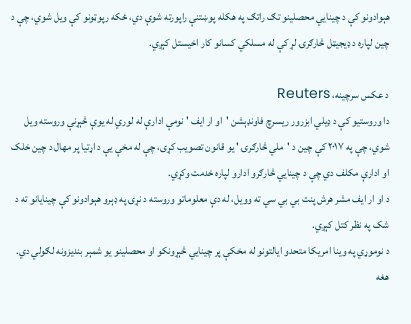هېوادونو کې د چینايي محصلینو تګ راتګ په هکله پوښتنې راپورته شوې دي، ځکه رپوټونو کې ویل شوي، چې د چین لپاره د ډیجیټل څارګرۍ لړ کې له مسلکي کسانو کار اخیستل کېږي.

د عکس سرچینه، Reuters
دا وروستیو کې د ډیلي ابزرور ریسرچ فاونډېشن 'او ار ایف ' نومې ادارې له لوري له یوې څېړنې وروسته ویل شوي، چې په ۲۰۱۷ کې چین د 'ملي څارګرۍ ' یو قانون تصویب کړی، چې له مخې یې د اړتیا پر مهال د چین خلک او ادارې مکلف دي چې د چینايي څارګرو ادارو لپاره خدمت وکړي.
د او ار ایف مشر هرش پنت بي بي سي ته وویل، له دې معلوماتو وروسته د نړۍ په ډېرو هېوادونو کې چینایانو ته د شک په نظر کتل کېږي.
د نوموړي په وینا امریکا متحدو ایالتونو له مخکې پر چینايي څېړونکو او محصلینو یو شمېر بندیزونه لګولي دي.
هغه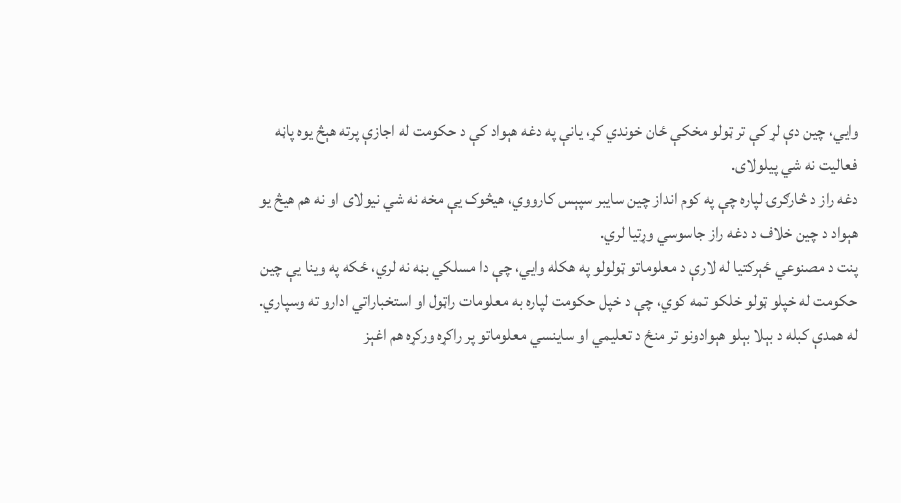وايي، چین دې لړ کې تر ټولو مخکې ځان خوندي کړ، یانې په دغه هېواد کې د حکومت له اجازې پرته هېڅ یوه پاڼه فعالیت نه شي پیلولای.
دغه راز د څارګرۍ لپاره چې په کوم انداز چین سایبر سپېس کارووي، هیڅوک یې مخه نه شي نیولای او نه هم هیڅ یو هېواد د چین خلاف د دغه راز جاسوسي وړتیا لري.
پنت د مصنوعي ځېرکتیا له لارې د معلوماتو ټولولو په هکله وايي، چې دا مسلکي بڼه نه لري، ځکه په وینا یې چین حکومت له خپلو ټولو خلکو تمه کوي، چې د خپل حکومت لپاره به معلومات راټول او استخباراتي ادارو ته وسپاري.
له همدې کبله د بېلا بېلو هېوادونو تر منځ د تعلیمي او ساینسي معلوماتو پر راکړه ورکړه هم اغېز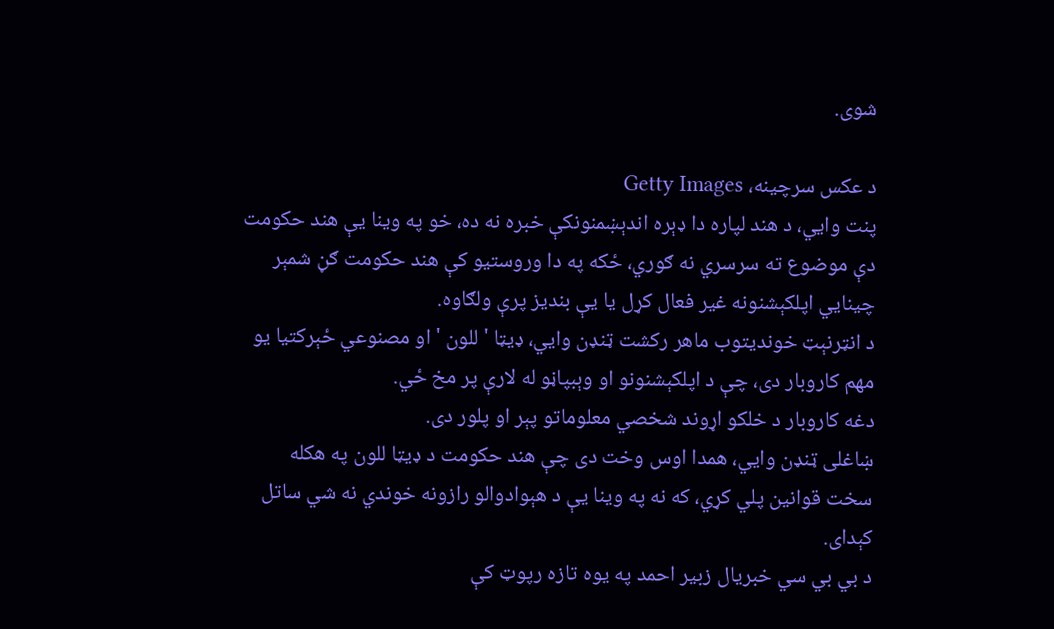شوی.

د عکس سرچینه، Getty Images
پنت وايي، د هند لپاره دا ډېره اندېښمنونکې خبره نه ده، خو په وینا یې هند حکومت دې موضوع ته سرسري نه ګوري، ځکه په دا وروستیو کې هند حکومت ګڼ شمېر چینايي اپلکېشنونه غیر فعال کړل یا یې بندیز پرې ولګاوه.
د انټرنېټ خوندیتوب ماهر رکشت ټنډن وايي، ډیټا 'للون ' او مصنوعي ځېرکتیا یو مهم کاروبار دی، چې د اپلکېشنونو او وېبپاڼو له لارې پر مخ ځي.
دغه کاروبار د خلکو اړوند شخصي معلوماتو پېر او پلور دی.
ښاغلی ټنډن وايي، همدا اوس وخت دی چې هند حکومت د ډیټا للون په هکله سخت قوانین پلي کړي، که نه په وینا یې د هېوادوالو رازونه خوندي نه شي ساتل کېدای.
د بي بي سي خبریال زبیر احمد په یوه تازه رپوټ کې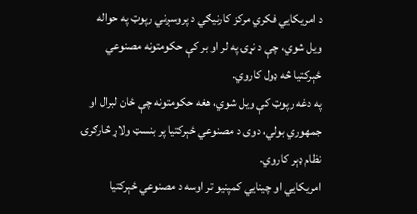د امریکايي فکري مرکز کارنیګي د پروسږني رپوټ په حواله ویل شوي، چې د نړۍ په لر او بر کې حکومتونه مصنوعي ځېرکتیا څه ډول کاروي.
په دغه رپوټ کې ویل شوي، هغه حکومتونه چې ځان لبرال او جمهوري بولي، دوی د مصنوعي ځېرکتیا پر بنسټ ولاړ څارګرۍ نظام ډېر کاروي.
امریکايي او چینايي کمپنیو تر اوسه د مصنوعي ځېرکتیا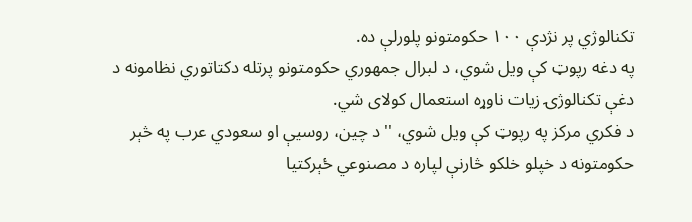تکنالوژي پر نژدې ۱۰۰ حکومتونو پلورلې ده.
په دغه رپوټ کې ویل شوي، د لبرال جمهوري حکومتونو پرتله دکتاتوري نظامونه د دغې تکنالوژۍ زیات ناوړه استعمال کولای شي.
د فکري مرکز په رپوټ کې ویل شوي، ''د چین، روسیې او سعودي عرب په څېر حکومتونه د خپلو خلکو څارنې لپاره د مصنوعي ځېرکتیا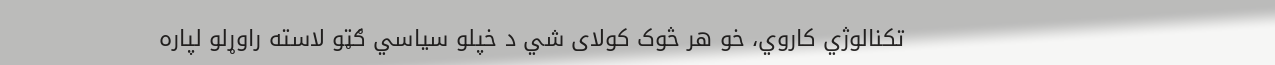تکنالوژي کاروي، خو هر څوک کولای شي د خپلو سیاسي ګټو لاسته راوړلو لپاره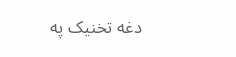دغه تخنیک په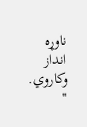ناوړه انداز وکاروي. ''